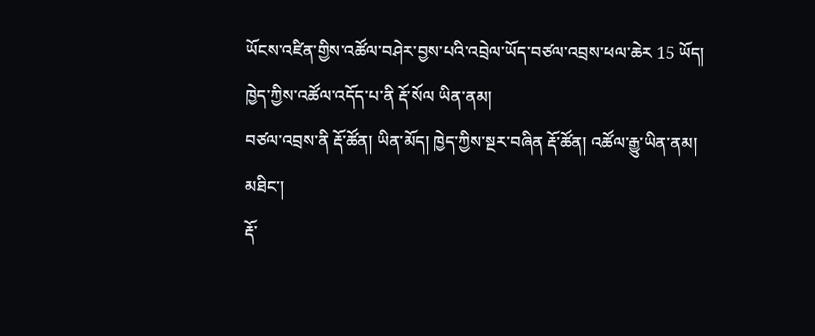ཡོངས་འཛིན་གྱིས་འཚོལ་བཤེར་བྱས་པའི་འབྲེལ་ཡོད་བཙལ་འབྲས་ཕལ་ཆེར 15 ཡོད།
ཁྱེད་ཀྱིས་འཚོལ་འདོད་པ་ནི རྡོ་སོལ ཡིན་ནམ།
བཙལ་འབྲས་ནི རྡོ་ཚོན། ཡིན་མོད། ཁྱེད་ཀྱིས་སྔར་བཞིན རྡོ་ཚོན། འཚོལ་རྒྱུ་ཡིན་ནམ།
མཐིང་།
རྡོ་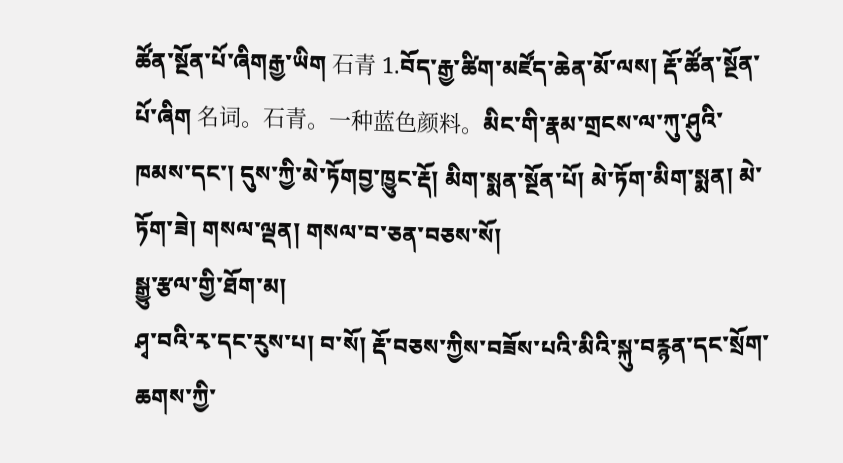ཚོན་སྔོན་པོ་ཞིགརྒྱ་ཡིག 石青 1.བོད་རྒྱ་ཚིག་མཛོད་ཆེན་མོ་ལས། རྡོ་ཚོན་སྔོན་པོ་ཞིག 名词。石青。一种蓝色颜料。མིང་གི་རྣམ་གྲངས་ལ་ཀུ་ཤུའི་ཁམས་དང་། དུས་ཀྱི་མེ་ཏོགབྱ་ཁྱུང་རྡོ། མིག་སྨན་སྔོན་པོ། མེ་ཏོག་མིག་སྨན། མེ་ཏོག་ཟེ། གསལ་ལྡན། གསལ་བ་ཅན་བཅས་སོ།
སྒྱུ་རྩལ་གྱི་ཐོག་མ།
ཤྭ་བའི་རྭ་དང་རུས་པ། བ་སོ། རྡོ་བཅས་ཀྱིས་བཟོས་པའི་མིའི་སྐུ་བརྙན་དང་སྲོག་ཆགས་ཀྱི་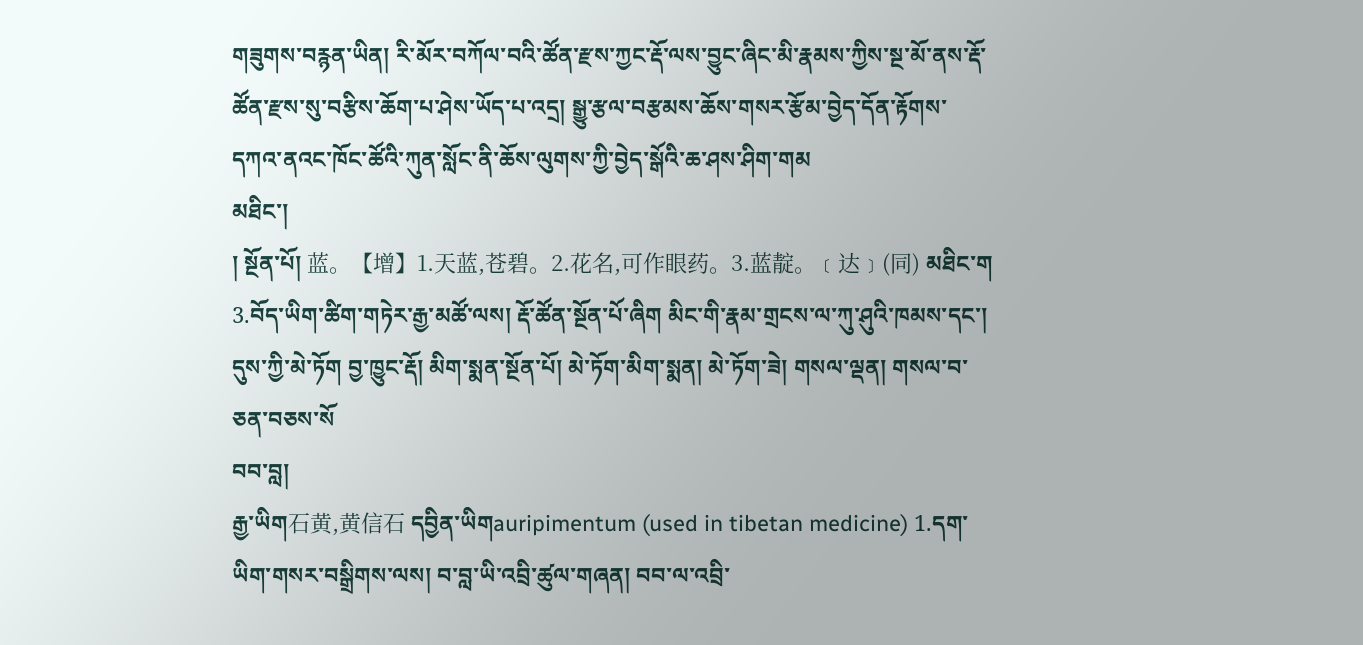གཟུགས་བརྙན་ཡིན། རི་མོར་བཀོལ་བའི་ཚོན་རྫས་ཀྱང་རྡོ་ལས་བྱུང་ཞིང་མི་རྣམས་ཀྱིས་སྔ་མོ་ནས་རྡོ་ཚོན་རྫས་སུ་བརྩིས་ཆོག་པ་ཤེས་ཡོད་པ་འདྲ། སྒྱུ་རྩལ་བརྩམས་ཆོས་གསར་རྩོམ་བྱེད་དོན་རྟོགས་དཀའ་ནའང་ཁོང་ཚོའི་ཀུན་སློང་ནི་ཆོས་ལུགས་ཀྱི་བྱེད་སྒོའི་ཆ་ཤས་ཤིག་གམ
མཐིང་།
། སྔོན་པོ། 蓝。【增】1.天蓝,苍碧。2.花名,可作眼药。3.蓝靛。﹝达﹞(同) མཐིང་ག 3.བོད་ཡིག་ཚིག་གཏེར་རྒྱ་མཚོ་ལས། རྡོ་ཚོན་སྔོན་པོ་ཞིག མིང་གི་རྣམ་གྲངས་ལ་ཀུ་ཤུའི་ཁམས་དང་། དུས་ཀྱི་མེ་ཏོག བྱ་ཁྱུང་རྡོ། མིག་སྨན་སྔོན་པོ། མེ་ཏོག་མིག་སྨན། མེ་ཏོག་ཟེ། གསལ་ལྡན། གསལ་བ་ཅན་བཅས་སོ
བབ་བླ།
རྒྱ་ཡིག石黄,黄信石 དབྱིན་ཡིགauripimentum (used in tibetan medicine) 1.དག་ཡིག་གསར་བསྒྲིགས་ལས། བ་བླ་ཡི་འབྲི་ཚུལ་གཞན། བབ་ལ་འབྲི་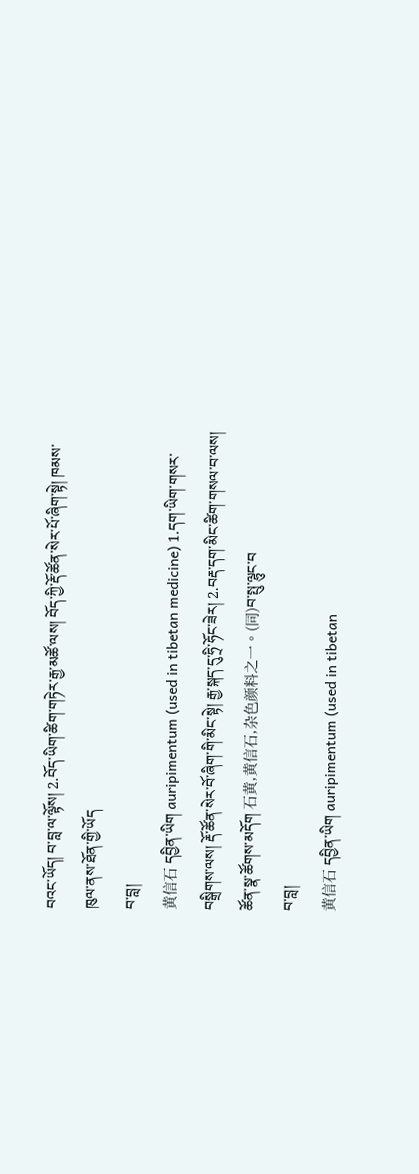བའང་ཡོད། བ་བླ་ལ་ལྟོས། 2.བོད་ཡིག་ཚིག་གཏེར་རྒྱ་མཚོ་ལས། བོད་ཀྱི་རྡོ་ཚོན་སེར་པོ་ཞིག་སྟེ། ཁམས་ཁུལ་ནས་ཐོན་གྱི་ཡོད
བ་བླ།
黄信石 དབྱིན་ཡིག auripimentum (used in tibetan medicine) 1.དག་ཡིག་གསར་བསྒྲིགས་ལས། རྡོ་ཚོན་སེར་བོ་ཞིག་གི་མིང་སྟེ། རྒྱ་སྐད་དུ་ཧྲི་ཧོང་ཟེར། 2.བརྡ་དག་མིང་ཚིག་གསལ་བ་ལས། ཚོན་སྣ་ཚོགས་མདོག 石黄,黄信石,杂色颜料之一。(同)བ་སྤུ་ལྷུང་བ
བ་བླ།
黄信石 དབྱིན་ཡིག auripimentum (used in tibetan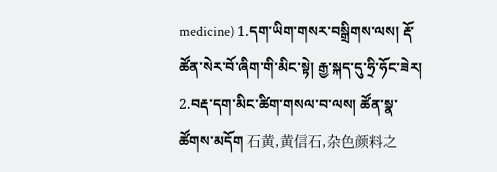medicine) 1.དག་ཡིག་གསར་བསྒྲིགས་ལས། རྡོ་ཚོན་སེར་བོ་ཞིག་གི་མིང་སྟེ། རྒྱ་སྐད་དུ་ཧྲི་ཧོང་ཟེར། 2.བརྡ་དག་མིང་ཚིག་གསལ་བ་ལས། ཚོན་སྣ་ཚོགས་མདོག 石黄,黄信石,杂色颜料之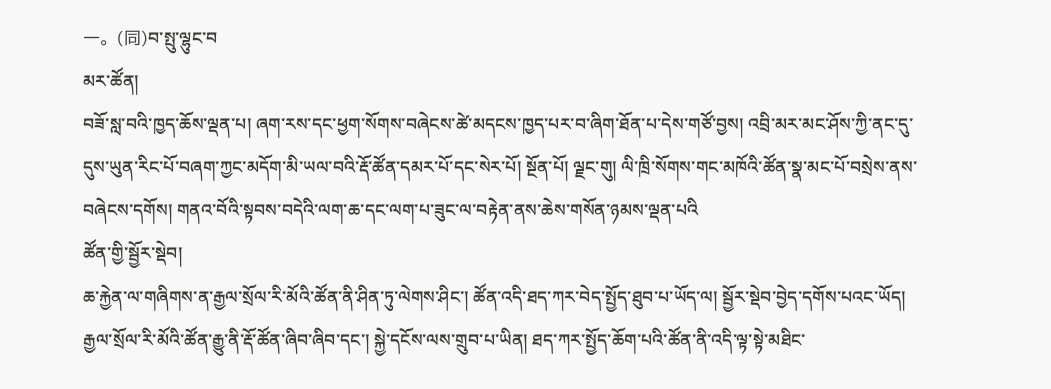一。(同)བ་སྤུ་ལྷུང་བ
མར་ཚོན།
བཟོ་སླ་བའི་ཁྱད་ཆོས་ལྡན་པ། ཞག་རས་དང་ཕྱག་སོགས་བཞེངས་ཚེ་མདངས་ཁྱད་པར་བ་ཞིག་ཐོན་པ་དེས་གཙོ་བྱས། འབྲི་མར་མང་ཤོས་ཀྱི་ནང་དུ་དུས་ཡུན་རིང་པོ་བཞག་ཀྱང་མདོག་མི་ཡལ་བའི་རྡོ་ཚོན་དམར་པོ་དང་སེར་པོ། སྔོན་པོ། ལྗང་གུ། ལི་ཁྲི་སོགས་གང་མཁོའི་ཚོན་སྣ་མང་པོ་བསྲེས་ནས་བཞེངས་དགོས། གནའ་བོའི་སྟབས་བདེའི་ལག་ཆ་དང་ལག་པ་ཟུང་ལ་བརྟེན་ནས་ཆེས་གསོན་ཉམས་ལྡན་པའི
ཚོན་གྱི་སྦྱོར་སྡེབ།
ཆ་རྐྱེན་ལ་གཞིགས་ན་རྒྱལ་སྲོལ་རི་མོའི་ཚོན་ནི་ཤིན་ཏུ་ལེགས་ཤིང་། ཚོན་འདི་ཐད་ཀར་བེད་སྤྱོད་ཐུབ་པ་ཡོད་ལ། སྦྱོར་སྡེབ་བྱེད་དགོས་པའང་ཡོད། རྒྱལ་སྲོལ་རི་མོའི་ཚོན་རྒྱུ་ནི་རྡོ་ཚོན་ཞིབ་ཞིབ་དང་། སྐྱེ་དངོས་ལས་གྲུབ་པ་ཡིན། ཐད་ཀར་སྤྱོད་ཆོག་པའི་ཚོན་ནི་འདི་ལྟ་སྟེ་མཐིང་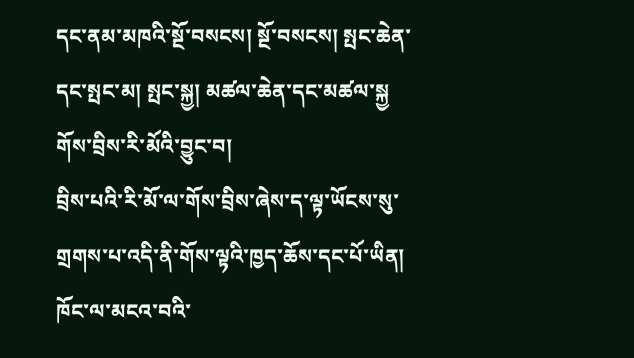དང་ནམ་མཁའི་སྔོ་བསངས། སྔོ་བསངས། སྤང་ཆེན་དང་སྤང་མ། སྤང་སྐྱ། མཚལ་ཆེན་དང་མཚལ་སྐྱ
གོས་བྲིས་རི་མོའི་བྱུང་བ།
བྲིས་པའི་རི་མོ་ལ་གོས་བྲིས་ཞེས་ད་ལྟ་ཡོངས་སུ་གྲགས་པ་འདི་ནི་གོས་ལྟའི་ཁྱད་ཆོས་དང་པོ་ཡིན། ཁོང་ལ་མངའ་བའི་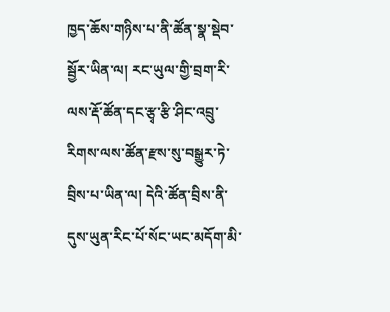ཁྱད་ཆོས་གཉིས་པ་ནི་ཚོན་སྣ་སྡེབ་སྦྱོར་ཡིན་ལ། རང་ཡུལ་གྱི་བྲག་རི་ལས་རྡོ་ཚོན་དང་རྩྭ་རྩི་ཤིང་འབྲུ་རིགས་ལས་ཚོན་རྫས་སུ་བསྒྱུར་ཏེ་བྲིས་པ་ཡིན་ལ། དེའི་ཚོན་བྲིས་ནི་དུས་ཡུན་རིང་པོ་སོང་ཡང་མདོག་མི་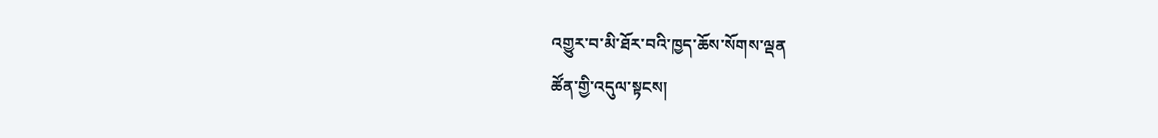འགྱུར་བ་མི་ཐོར་བའི་ཁྱད་ཆོས་སོགས་ལྡན
ཚོན་གྱི་འདུལ་སྟངས།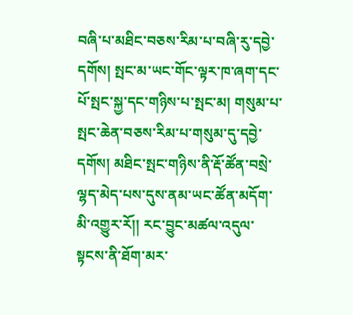བཞི་པ་མཐིང་བཅས་རིམ་པ་བཞི་རུ་དབྱེ་དགོས། སྤང་མ་ཡང་གོང་ལྟར་ཁ་ཞག་དང་པོ་སྤང་སྐྱ་དང་གཉིས་པ་སྤང་མ། གསུམ་པ་སྤང་ཆེན་བཅས་རིམ་པ་གསུམ་དུ་དབྱེ་དགོས། མཐིང་སྤང་གཉིས་ནི་རྡོ་ཚོན་བསྲེ་ལྷད་མེད་པས་དུས་ནམ་ཡང་ཚོན་མདོག་མི་འགྱུར་རོ།། རང་བྱུང་མཚལ་འདུལ་སྟངས་ནི་ཐོག་མར་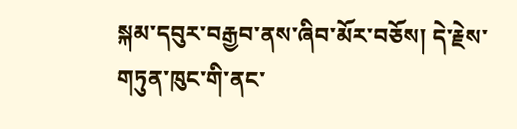སྐམ་དབུར་བརྒྱབ་ནས་ཞིབ་མོར་བཅོས། དེ་རྗེས་གཏུན་ཁུང་གི་ནང་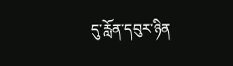དུ་རློན་དབུར་ཉིན